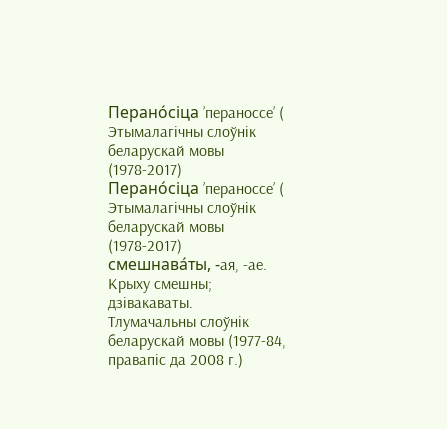Перано́сіца ’пераноссе’ (
Этымалагічны слоўнік беларускай мовы (1978-2017)
Перано́сіца ’пераноссе’ (
Этымалагічны слоўнік беларускай мовы (1978-2017)
смешнава́ты, ‑ая, ‑ае.
Крыху смешны; дзівакаваты.
Тлумачальны слоўнік беларускай мовы (1977-84, правапіс да 2008 г.)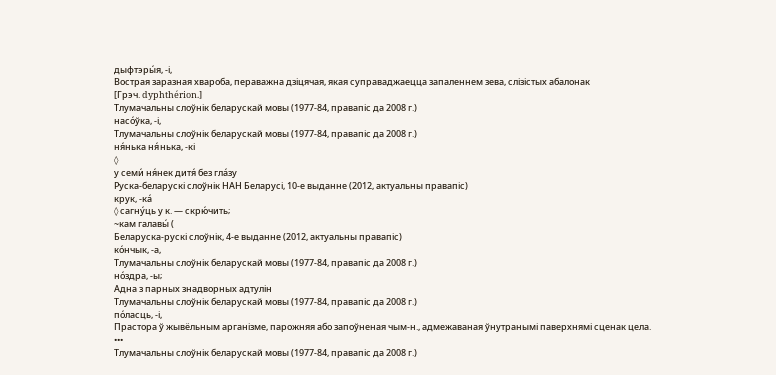дыфтэры́я, ‑і,
Вострая заразная хвароба, пераважна дзіцячая, якая суправаджаецца запаленнем зева, слізістых абалонак
[Грэч. dyphthérion.]
Тлумачальны слоўнік беларускай мовы (1977-84, правапіс да 2008 г.)
насо́ўка, ‑і,
Тлумачальны слоўнік беларускай мовы (1977-84, правапіс да 2008 г.)
ня́нька ня́нька, -кі
◊
у семи́ ня́нек дитя́ без гла́зу
Руска-беларускі слоўнік НАН Беларусі, 10-е выданне (2012, актуальны правапіс)
крук, -ка́
◊ сагну́ць у к. — скрю́чить;
~кам галавы́ (
Беларуска-рускі слоўнік, 4-е выданне (2012, актуальны правапіс)
ко́нчык, ‑а,
Тлумачальны слоўнік беларускай мовы (1977-84, правапіс да 2008 г.)
но́здра, ‑ы;
Адна з парных знадворных адтулін
Тлумачальны слоўнік беларускай мовы (1977-84, правапіс да 2008 г.)
по́ласць, ‑і,
Прастора ў жывёльным арганізме, парожняя або запоўненая чым‑н., адмежаваная ўнутранымі паверхнямі сценак цела.
•••
Тлумачальны слоўнік беларускай мовы (1977-84, правапіс да 2008 г.)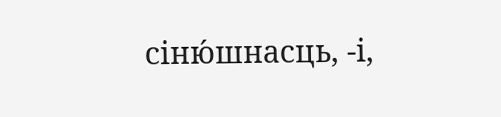сіню́шнасць, ‑і,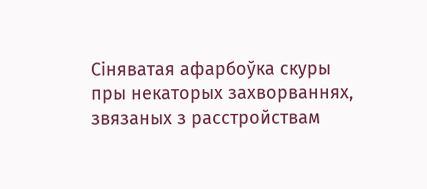Сіняватая афарбоўка скуры пры некаторых захворваннях, звязаных з расстройствам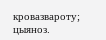кровазвароту; цыяноз.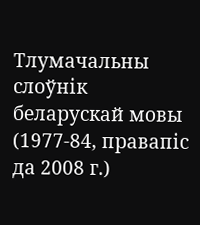Тлумачальны слоўнік беларускай мовы (1977-84, правапіс да 2008 г.)